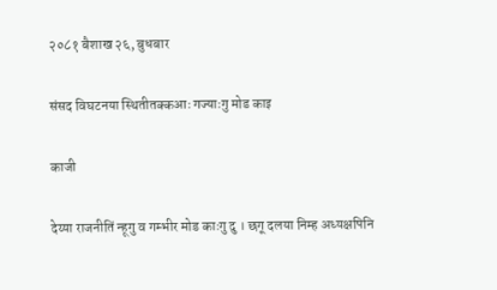२०८१ बैशाख २६, बुधबार

संसद विघटनया स्थितीतक्कआः गज्याःगु मोड काइ

काजी

देय्या राजनीतिं न्हूगु व गम्भीर मोड काःगु दु । छगू दलया निम्ह अध्यक्षपिनि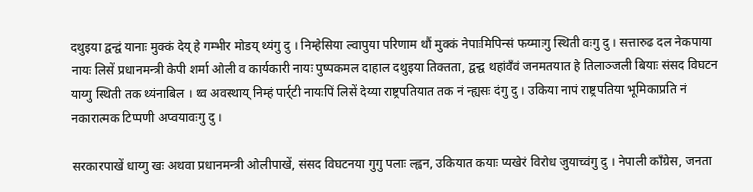दथुइया द्वन्द्वं यानाः मुक्कं देय् हे गम्भीर मोडय् थ्यंगु दु । निम्हेसिया ल्वापुया परिणाम थौं मुक्कं नेपाःमिपिन्सं फय्माःगु स्थिती वःगु दु । सत्तारुढ दल नेकपाया नायः लिसें प्रधानमन्त्री केपी शर्मा ओली व कार्यकारी नायः पुष्पकमल दाहाल दथुइया तिक्तता, द्वन्द्व थहांवँवं जनमतयात हे तिलाञ्जली बियाः संसद विघटन याय्गु स्थिती तक थ्यंनाबिल । थ्व अवस्थाय् निम्हं पार्र्टी नायःपिं लिसें देय्या राष्ट्रपतियात तक नं न्ह्यसः दंगु दु । उकिया नापं राष्ट्रपतिया भूमिकाप्रति नं नकारात्मक टिप्पणी अप्वयावःगु दु ।

सरकारपाखें धाय्गु खः अथवा प्रधानमन्त्री ओलीपाखें, संसद विघटनया गुगु पलाः ल्ह्वन, उकियात कयाः प्यखेरं विरोध जुयाच्वंगु दु । नेपाली काँग्रेस, जनता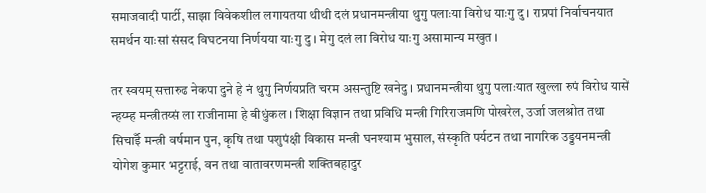समाजवादी पार्टी, साझा विवेकशील लगायतया थीथी दलं प्रधानमन्त्रीया थुगु पलाःया विरोध याःगु दु । राप्रपां निर्वाचनयात समर्थन याःसां संसद विघटनया निर्णयया याःगु दु । मेगु दलं ला विरोध याःगु असामान्य मखुत ।

तर स्वयम् सत्तारुढ नेकपा दुने हे नं थुगु निर्णयप्रति चरम असन्तुष्टि खनेदु । प्रधानमन्त्रीया थुगु पलाःयात खुल्ला रुपं विरोध यासें न्हय्म्ह मन्त्रीतय्सं ला राजीनामा हे बीधुंकल । शिक्षा विज्ञान तथा प्रविधि मन्त्री गिरिराजमणि पोखरेल, उर्जा जलश्रोत तथा सिचाईँ मन्त्री वर्षमान पुन, कृषि तथा पशुपंक्षी विकास मन्त्री घनश्याम भुसाल, संस्कृति पर्यटन तथा नागरिक उड्डयनमन्त्री योगेश कुमार भट्टराई, वन तथा वातावरणमन्त्री शक्तिबहादुर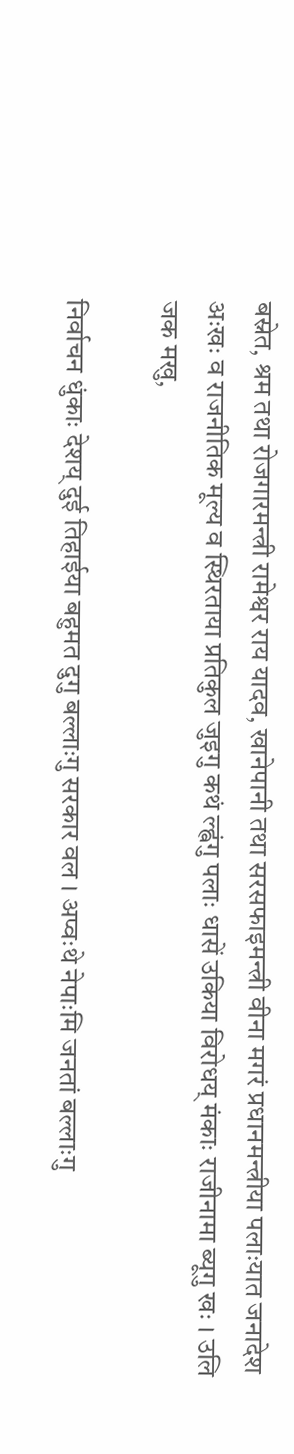बस्नेत, श्रम तथा रोजगारमन्त्री रामेश्वर राय यादव, खानेपानी तथा सरसफाइमन्त्री वीना मगरं प्रधानमन्त्रीया पलाःयात जनादेश अःखः व राजनीतिक मूल्य व स्थिरताया प्रतिकुल जुइगु कथं ल्ह्वंगु पलाः धासें उकिया विरोधय् मंकाः राजीनामा ब्यूगु खः । उलि जक मखु,

निर्वाचन धुंकाः देशय् दुई तिहाईया बहुमत दुगु बल्लाःगु सरकार वल । अप्वःथे नेपाःमि जनतां बल्लाःगु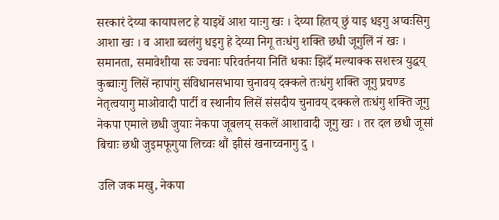सरकारं देय्या कायापलट हे याइथें आश याःगु खः । देय्या हितय् छुं याइ धइगु अप्वःसिगु आशा खः । व आशा ब्वलंगु धइगु हे देय्या निगू तःधंगु शक्ति छधी जूगुलिं नं खः । समानता, समावेशीया सः ज्वनाः परिवर्तनया नितिं धकाः झिदँ मल्याक्क सशस्त्र युद्धय् कुब्वाःगु लिसें न्हापांगु संविधानसभाया चुनावय् दक्कले तःधंगु शक्ति जूगु प्रचण्ड नेतृत्वयागु माओवादी पार्टी व स्थानीय लिसें संसदीय चुनावय् दक्कले तःधंगु शक्ति जूगु नेकपा एमाले छधी जुयाः नेकपा जूबलय् सकलें आशावादी जूगु खः । तर दल छधी जूसां बिचाः छधी जुइमफूगुया लिच्वः थौं झीसं खनाच्वनागु दु ।

उलि जक मखु, नेकपा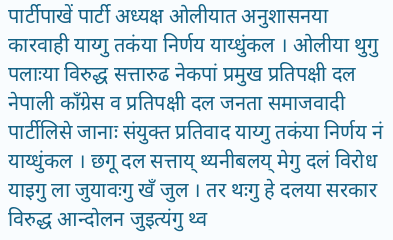पार्टीपाखें पार्टी अध्यक्ष ओलीयात अनुशासनया कारवाही याय्गु तकंया निर्णय याय्धुंकल । ओलीया थुगु पलाःया विरुद्ध सत्तारुढ नेकपां प्रमुख प्रतिपक्षी दल नेपाली काँग्रेस व प्रतिपक्षी दल जनता समाजवादी पार्टीलिसे जानाः संयुक्त प्रतिवाद याय्गु तकंया निर्णय नं याय्धुंकल । छगू दल सत्ताय् थ्यनीबलय् मेगु दलं विरोध याइगु ला जुयावःगु खँ जुल । तर थःगु हे दलया सरकार विरुद्ध आन्दोलन जुइत्यंगु थ्व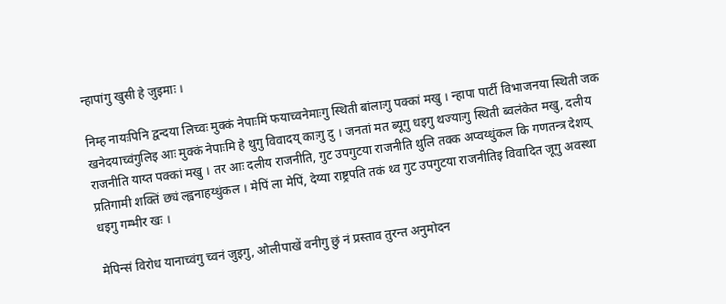न्हापांगु खुसी हे जुइमाः ।

निम्ह नायःपिनि द्वन्दया लिच्वः मुक्कं नेपाःमिं फयाच्वनेमाःगु स्थिती बांलाःगु पक्कां मखु । न्हापा पार्टी विभाजनया स्थिती जक खनेदयाच्वंगुलिइ आः मुक्कं नेपाःमि हे थुगु विवादय् काःगु दु । जनतां मत ब्यूगु धइगु थज्याःगु स्थिती ब्वलंकेत मखु, दलीय राजनीति याय्त पक्कां मखु । तर आः दलीय राजनीति, गुट उपगुटया राजनीति थुलि तक्क अप्वय्धुंकल कि गणतन्त्र देशय् प्रतिगामी शक्तिं छ्यं ल्ह्वनाहय्धुंकल । मेपिं ला मेपिं, देय्या राष्ट्रपति तकं थ्व गुट उपगुटया राजनीतिइ विवादित जूगु अवस्था धइगु गम्भीर खः ।

मेपिन्सं विरोध यानाच्वंगु च्वनं जुइगु, ओलीपाखें वनीगु छुं नं प्रस्ताव तुरन्त अनुमोदन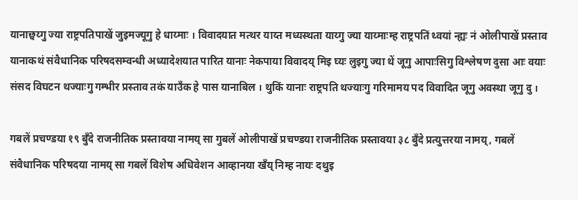यानाछ्वय्गु ज्या राष्ट्रपतिपाखें जुइमज्यूगु हे धाय्माः । विवादयात मत्थर याय्त मध्यस्थता याय्गु ज्या याय्माःम्ह राष्ट्रपतिं थ्वयां न्ह्यः नं ओलीपाखें प्रस्ताव यानाकथं संवैधानिक परिषदसम्वन्धी अध्यादेशयात पारित यानाः नेकपाया विवादय् मिइ घ्यः लुइगु ज्या थें जूगु आपाःसिगु विश्लेषण दुसा आः वयाः संसद विघटन थज्याःगु गम्भीर प्रस्ताव तकं याउँक हे पास यानाबिल । थुकिं यानाः राष्ट्रपति थज्याःगु गरिमामय पद विवादित जूगु अवस्था जूगु दु ।

गबलें प्रचण्डया १९ बुँदे राजनीतिक प्रस्तावया नामय् सा गुबलें ओलीपाखें प्रचण्डया राजनीतिक प्रस्तावया ३८ बुँदे प्रत्युत्तरया नामय्, गबलें संवैधानिक परिषदया नामय् सा गबलें विशेष अधिवेशन आव्हानया खँय् निम्ह नायः दथुइ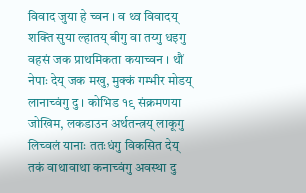विवाद जुया हे च्वन । व थ्व विवादय् शक्ति सुया ल्हातय् बीगु वा तय्गु धइगु वहसं जक प्राथमिकता कयाच्वन । थौं नेपाः देय् जक मखु, मुक्कं गम्भीर मोडय् लानाच्वंगु दु । कोभिड १९ संक्रमणया जोखिम, लकडाउन अर्थतन्त्रय् लाकूगु लिच्वलं यानाः ततःधंगु विकसित देय् तकं वाथावाथा कनाच्वंगु अवस्था दु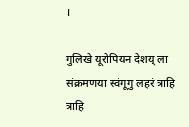।

गुलिखे यूरोपियन देशय् ला संक्रमणया स्वंगूगु लहरं त्राहि त्राहि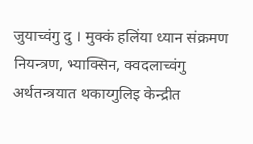जुयाच्वंगु दु । मुक्कं हलिंया ध्यान संक्रमण नियन्त्रण, भ्याक्सिन, क्वदलाच्वंगु अर्थतन्त्रयात थकाय्गुलिइ केन्द्रीत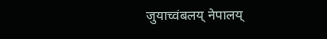जुयाच्वंबलय् नेपालय्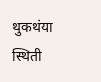थुकथंया स्थिती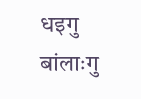धइगु बांलाःगु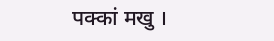पक्कां मखु ।